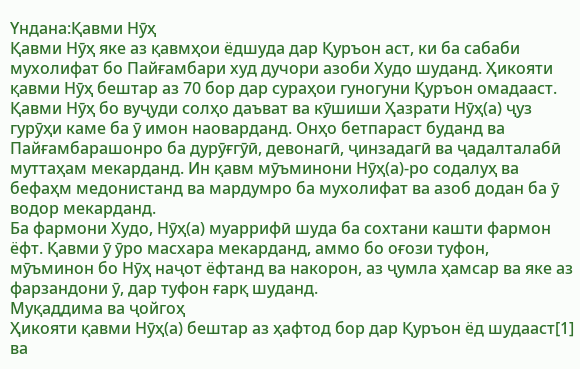Үндана:Қавми Нӯҳ
Қавми Нӯҳ яке аз қавмҳои ёдшуда дар Қуръон аст, ки ба сабаби мухолифат бо Пайғамбари худ дучори азоби Худо шуданд. Ҳикояти қавми Нӯҳ бештар аз 70 бор дар сураҳои гуногуни Қуръон омадааст.
Қавми Нӯҳ бо вуҷуди солҳо даъват ва кӯшиши Ҳазрати Нӯҳ(а) ҷуз гурӯҳи каме ба ӯ имон наоварданд. Онҳо бетпараст буданд ва Пайғамбарашонро ба дурӯғгӯӣ, девонагӣ, ҷинзадагӣ ва ҷадалталабӣ муттаҳам мекарданд. Ин қавм мӯъминони Нӯҳ(а)-ро содалуҳ ва бефаҳм медонистанд ва мардумро ба мухолифат ва азоб додан ба ӯ водор мекарданд.
Ба фармони Худо, Нӯҳ(а) муаррифӣ шуда ба сохтани кашти фармон ёфт. Қавми ӯ ӯро масхара мекарданд, аммо бо оғози туфон, мӯъминон бо Нӯҳ наҷот ёфтанд ва накорон, аз ҷумла ҳамсар ва яке аз фарзандони ӯ, дар туфон ғарқ шуданд.
Муқаддима ва ҷойгоҳ
Ҳикояти қавми Нӯҳ(а) бештар аз ҳафтод бор дар Қуръон ёд шудааст[1] ва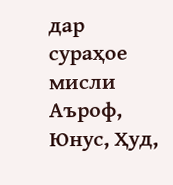дар сураҳое мисли Аъроф, Юнус, Ҳуд,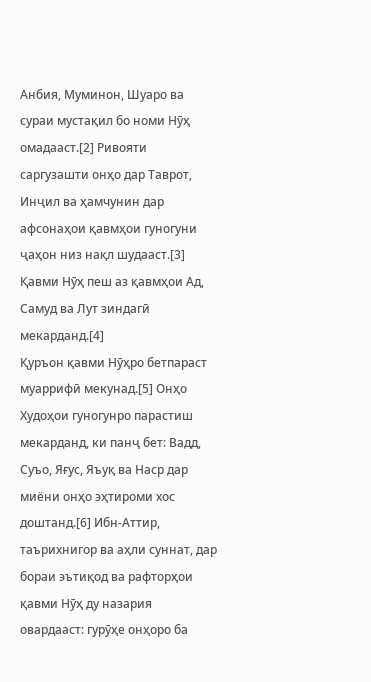Анбия, Муминон, Шуаро ва сураи мустақил бо номи Нӯҳ омадааст.[2] Ривояти саргузашти онҳо дар Таврот, Инҷил ва ҳамчунин дар афсонаҳои қавмҳои гуногуни ҷаҳон низ нақл шудааст.[3] Қавми Нӯҳ пеш аз қавмҳои Ад, Самуд ва Лут зиндагӣ мекарданд.[4]
Қуръон қавми Нӯҳро бетпараст муаррифӣ мекунад.[5] Онҳо Худоҳои гуногунро парастиш мекарданд, ки панҷ бет: Вадд, Суъо, Яғус, Яъуқ ва Наср дар миёни онҳо эҳтироми хос доштанд.[6] Ибн-Аттир, таърихнигор ва аҳли суннат, дар бораи эътиқод ва рафторҳои қавми Нӯҳ ду назария овардааст: гурӯҳе онҳоро ба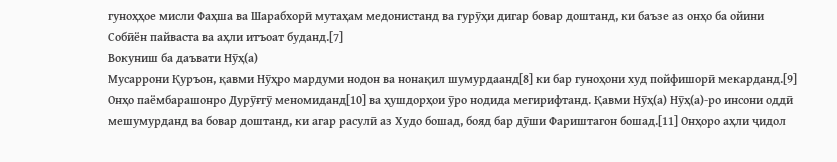гуноҳҳое мисли Фаҳша ва Шарабхорӣ мутаҳам медонистанд ва гурӯҳи дигар бовар доштанд, ки баъзе аз онҳо ба ойини Собӣён пайваста ва аҳли итъоат буданд.[7]
Вокуниш ба даъвати Нӯҳ(а)
Мусаррони Қуръон, қавми Нӯҳро мардуми нодон ва нонақил шумурдаанд[8] ки бар гуноҳони худ пойфишорӣ мекарданд.[9] Онҳо паёмбарашонро Дурӯғгӯ меномиданд[10] ва ҳушдорҳои ӯро нодида мегирифтанд. Қавми Нӯҳ(а) Нӯҳ(а)-ро инсони оддӣ мешумурданд ва бовар доштанд, ки агар расулӣ аз Худо бошад, бояд бар дӯши Фариштагон бошад.[11] Онҳоро аҳли ҷидол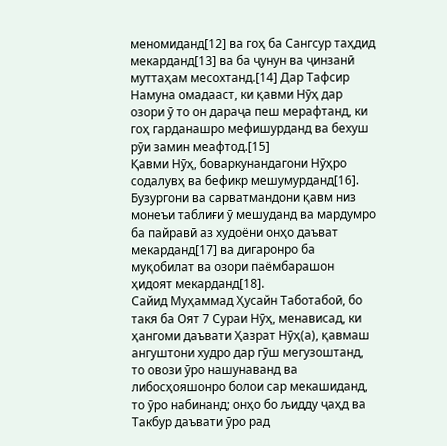меномиданд[12] ва гоҳ ба Сангсур таҳдид мекарданд[13] ва ба ҷунун ва ҷинзанӣ муттаҳам месохтанд.[14] Дар Тафсир Намуна омадааст, ки қавми Нӯҳ дар озори ӯ то он дараҷа пеш мерафтанд, ки гоҳ гарданашро мефишурданд ва бехуш рӯи замин меафтод.[15]
Қавми Нӯҳ, боваркунандагони Нӯҳро содалувҳ ва бефикр мешумурданд[16]. Бузургони ва сарватмандони қавм низ монеъи таблиғи ӯ мешуданд ва мардумро ба пайравӣ аз худоёни онҳо даъват мекарданд[17] ва дигаронро ба муқобилат ва озори паёмбарашон ҳидоят мекарданд[18].
Сайид Муҳаммад Ҳусайн Таботабоӣ, бо такя ба Оят 7 Сураи Нӯҳ, менависад, ки ҳангоми даъвати Ҳазрат Нӯҳ(а), қавмаш ангуштони худро дар гӯш мегузоштанд, то овози ӯро нашунаванд ва либосҳояшонро болои сар мекашиданд, то ӯро набинанд; онҳо бо љидду ҷаҳд ва Такбур даъвати ӯро рад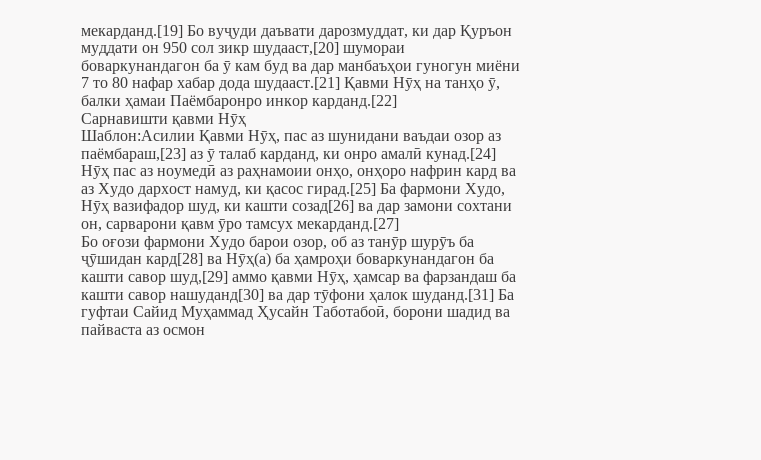мекарданд.[19] Бо вуҷуди даъвати дарозмуддат, ки дар Қуръон муддати он 950 сол зикр шудааст,[20] шумораи боваркунандагон ба ӯ кам буд ва дар манбаъҳои гуногун миёни 7 то 80 нафар хабар дода шудааст.[21] Қавми Нӯҳ на танҳо ӯ, балки ҳамаи Паёмбаронро инкор карданд.[22]
Сарнавишти қавми Нӯҳ
Шаблон:Асилии Қавми Нӯҳ, пас аз шунидани ваъдаи озор аз паёмбараш,[23] аз ӯ талаб карданд, ки онро амалӣ кунад.[24] Нӯҳ пас аз ноумедӣ аз раҳнамоии онҳо, онҳоро нафрин кард ва аз Худо дархост намуд, ки қасос гирад.[25] Ба фармони Худо, Нӯҳ вазифадор шуд, ки кашти созад[26] ва дар замони сохтани он, сарварони қавм ӯро тамсух мекарданд.[27]
Бо оғози фармони Худо барои озор, об аз танӯр шурӯъ ба ҷӯшидан кард[28] ва Нӯҳ(а) ба ҳамроҳи боваркунандагон ба кашти савор шуд,[29] аммо қавми Нӯҳ, ҳамсар ва фарзандаш ба кашти савор нашуданд[30] ва дар тӯфони ҳалок шуданд.[31] Ба гуфтаи Сайид Муҳаммад Ҳусайн Таботабоӣ, борони шадид ва пайваста аз осмон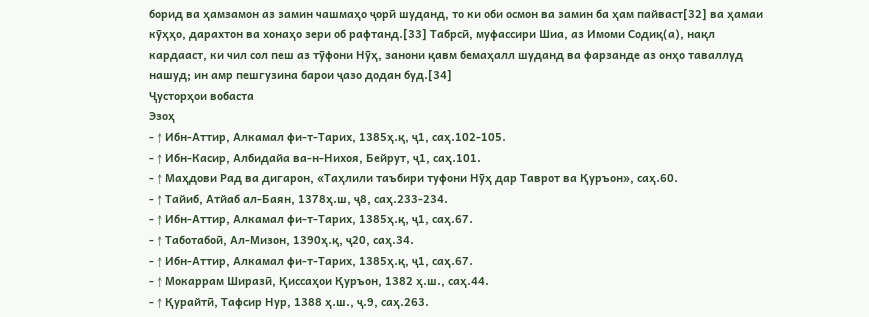борид ва ҳамзамон аз замин чашмаҳо ҷорӣ шуданд, то ки оби осмон ва замин ба ҳам пайваст[32] ва ҳамаи кӯҳҳо, дарахтон ва хонаҳо зери об рафтанд.[33] Табрсӣ, муфассири Шиа, аз Имоми Содиқ(а), нақл кардааст, ки чил сол пеш аз тӯфони Нӯҳ, занони қавм бемаҳалл шуданд ва фарзанде аз онҳо таваллуд нашуд; ин амр пешгузина барои ҷазо додан буд.[34]
Ҷусторҳои вобаста
Эзоҳ
- ↑ Ибн-Аттир, Алкамал фи-т-Тарих, 1385ҳ.қ, ҷ1, саҳ.102-105.
- ↑ Ибн-Касир, Албидайа ва-н-Нихоя, Бейрут, ҷ1, саҳ.101.
- ↑ Маҳдови Рад ва дигарон, «Таҳлили таъбири туфони Нӯҳ дар Таврот ва Қуръон», саҳ.60.
- ↑ Тайиб, Атйаб ал-Баян, 1378ҳ.ш, ҷ8, саҳ.233-234.
- ↑ Ибн-Аттир, Алкамал фи-т-Тарих, 1385ҳ.қ, ҷ1, саҳ.67.
- ↑ Таботабоӣ, Ал-Мизон, 1390ҳ.қ, ҷ20, саҳ.34.
- ↑ Ибн-Аттир, Алкамал фи-т-Тарих, 1385ҳ.қ, ҷ1, саҳ.67.
- ↑ Мокаррам Ширазӣ, Қиссаҳои Қуръон, 1382 ҳ.ш., саҳ.44.
- ↑ Қурайтӣ, Тафсир Нур, 1388 ҳ.ш., ҷ.9, саҳ.263.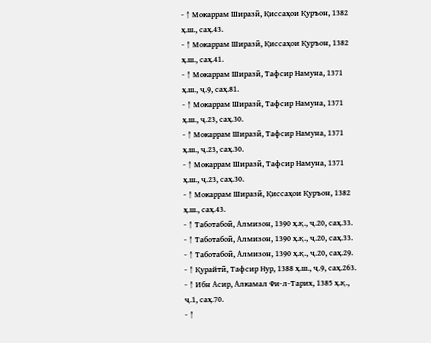- ↑ Мокаррам Ширазӣ, Қиссаҳои Қуръон, 1382 ҳ.ш., саҳ.43.
- ↑ Мокаррам Ширазӣ, Қиссаҳои Қуръон, 1382 ҳ.ш., саҳ.41.
- ↑ Мокаррам Ширазӣ, Тафсир Намуна, 1371 ҳ.ш., ҷ.9, саҳ.81.
- ↑ Мокаррам Ширазӣ, Тафсир Намуна, 1371 ҳ.ш., ҷ.23, саҳ.30.
- ↑ Мокаррам Ширазӣ, Тафсир Намуна, 1371 ҳ.ш., ҷ.23, саҳ.30.
- ↑ Мокаррам Ширазӣ, Тафсир Намуна, 1371 ҳ.ш., ҷ.23, саҳ.30.
- ↑ Мокаррам Ширазӣ, Қиссаҳои Қуръон, 1382 ҳ.ш., саҳ.43.
- ↑ Таботабоӣ, Алмизон, 1390 ҳ.қ., ҷ.20, саҳ.33.
- ↑ Таботабоӣ, Алмизон, 1390 ҳ.қ., ҷ.20, саҳ.33.
- ↑ Таботабоӣ, Алмизон, 1390 ҳ.қ., ҷ.20, саҳ.29.
- ↑ Қурайтӣ, Тафсир Нур, 1388 ҳ.ш., ҷ.9, саҳ.263.
- ↑ Ибн Асир, Алкамал Фи-л-Тарих, 1385 ҳ.қ., ҷ.1, саҳ.70.
- ↑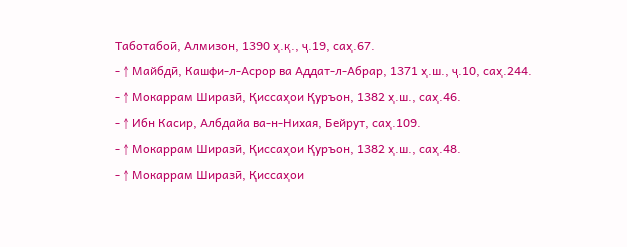Таботабоӣ, Алмизон, 1390 ҳ.қ., ҷ.19, саҳ.67.
- ↑ Майбдӣ, Кашфи-л-Асрор ва Аддат-л-Абрар, 1371 ҳ.ш., ҷ.10, саҳ.244.
- ↑ Мокаррам Ширазӣ, Қиссаҳои Қуръон, 1382 ҳ.ш., саҳ.46.
- ↑ Ибн Касир, Албдайа ва-н-Нихая, Бейрут, саҳ.109.
- ↑ Мокаррам Ширазӣ, Қиссаҳои Қуръон, 1382 ҳ.ш., саҳ.48.
- ↑ Мокаррам Ширазӣ, Қиссаҳои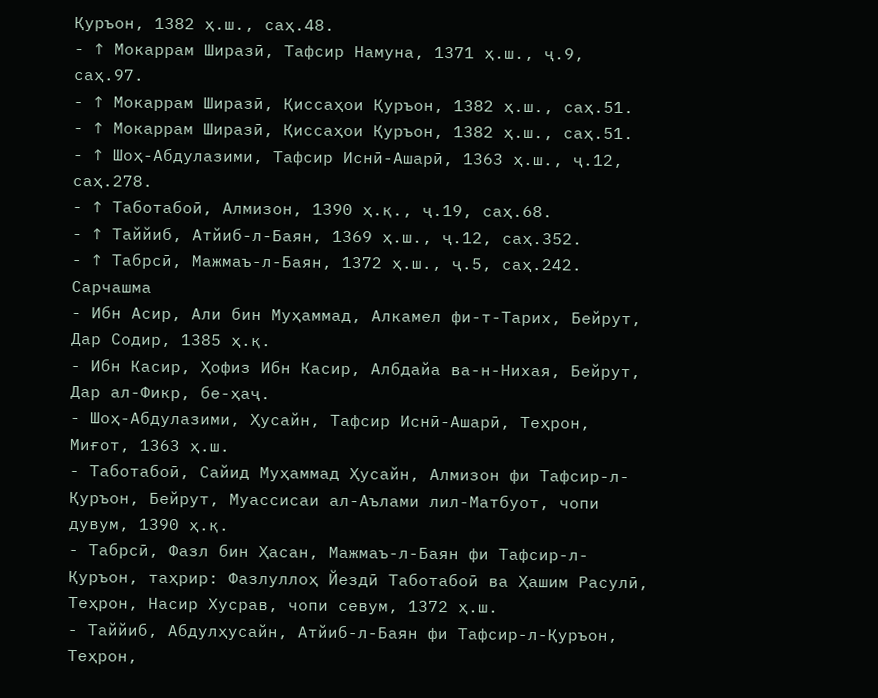Қуръон, 1382 ҳ.ш., саҳ.48.
- ↑ Мокаррам Ширазӣ, Тафсир Намуна, 1371 ҳ.ш., ҷ.9, саҳ.97.
- ↑ Мокаррам Ширазӣ, Қиссаҳои Қуръон, 1382 ҳ.ш., саҳ.51.
- ↑ Мокаррам Ширазӣ, Қиссаҳои Қуръон, 1382 ҳ.ш., саҳ.51.
- ↑ Шоҳ-Абдулазими, Тафсир Иснӣ-Ашарӣ, 1363 ҳ.ш., ҷ.12, саҳ.278.
- ↑ Таботабоӣ, Алмизон, 1390 ҳ.қ., ҷ.19, саҳ.68.
- ↑ Таййиб, Атйиб-л-Баян, 1369 ҳ.ш., ҷ.12, саҳ.352.
- ↑ Табрсӣ, Мажмаъ-л-Баян, 1372 ҳ.ш., ҷ.5, саҳ.242.
Сарчашма
- Ибн Асир, Али бин Муҳаммад, Алкамел фи-т-Тарих, Бейрут, Дар Содир, 1385 ҳ.қ.
- Ибн Касир, Ҳофиз Ибн Касир, Албдайа ва-н-Нихая, Бейрут, Дар ал-Фикр, бе-ҳаҷ.
- Шоҳ-Абдулазими, Ҳусайн, Тафсир Иснӣ-Ашарӣ, Теҳрон, Миғот, 1363 ҳ.ш.
- Таботабоӣ, Сайид Муҳаммад Ҳусайн, Алмизон фи Тафсир-л-Қуръон, Бейрут, Муассисаи ал-Аълами лил-Матбуот, чопи дувум, 1390 ҳ.қ.
- Табрсӣ, Фазл бин Ҳасан, Мажмаъ-л-Баян фи Тафсир-л-Қуръон, таҳрир: Фазлуллоҳ Йездӣ Таботабоӣ ва Ҳашим Расулӣ, Теҳрон, Насир Хусрав, чопи севум, 1372 ҳ.ш.
- Таййиб, Абдулҳусайн, Атйиб-л-Баян фи Тафсир-л-Қуръон, Теҳрон,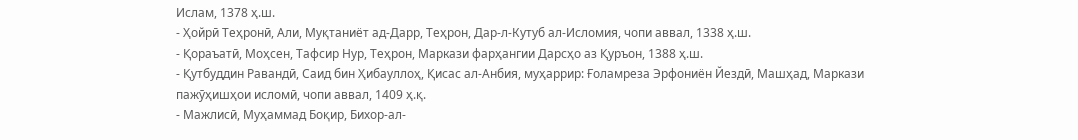Ислам, 1378 ҳ.ш.
- Ҳойрӣ Теҳронӣ, Али, Муқтаниёт ад-Дарр, Теҳрон, Дар-л-Кутуб ал-Исломия, чопи аввал, 1338 ҳ.ш.
- Қораъатӣ, Моҳсен, Тафсир Нур, Теҳрон, Маркази фарҳангии Дарсҳо аз Қуръон, 1388 ҳ.ш.
- Қутбуддин Равандӣ, Саид бин Ҳибауллоҳ, Қисас ал-Анбия, муҳаррир: Ғоламреза Эрфониён Йездӣ, Машҳад, Маркази пажӯҳишҳои исломӣ, чопи аввал, 1409 ҳ.қ.
- Мажлисӣ, Муҳаммад Боқир, Бихор-ал-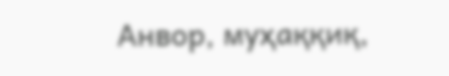Анвор, муҳаққиқ,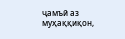ҷамъӣ аз муҳаққиқон,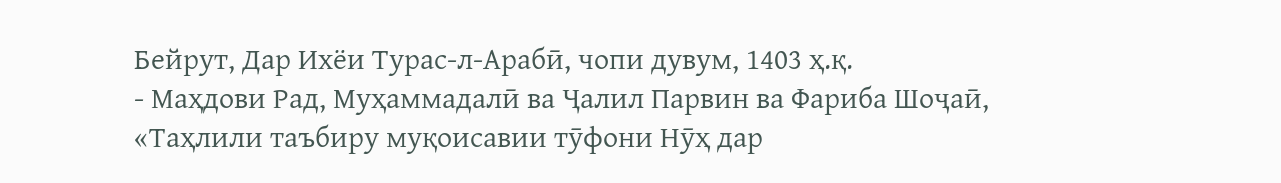Бейрут, Дар Ихёи Турас-л-Арабӣ, чопи дувум, 1403 ҳ.қ.
- Маҳдови Рад, Муҳаммадалӣ ва Ҷалил Парвин ва Фариба Шоҷаӣ, «Таҳлили таъбиру муқоисавии тӯфони Нӯҳ дар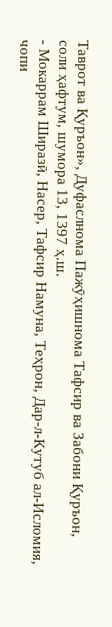Таврот ва Қуръон», Дуфаслнома Пажӯҳишнома Тафсир ва Забони Қуръон, соли ҳафтум, шумора 13, 1397 ҳ.ш.
- Мокаррам Ширазӣ, Насер, Тафсир Намуна, Теҳрон, Дар-л-Кутуб ал-Исломия, чопи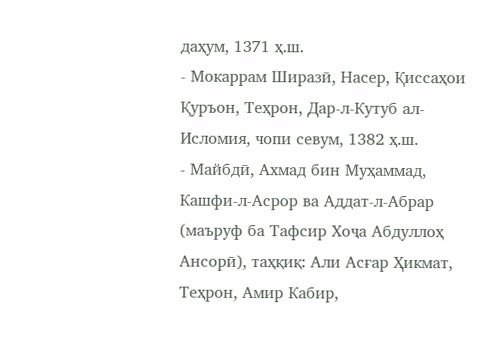даҳум, 1371 ҳ.ш.
- Мокаррам Ширазӣ, Насер, Қиссаҳои Қуръон, Теҳрон, Дар-л-Кутуб ал-Исломия, чопи севум, 1382 ҳ.ш.
- Майбдӣ, Ахмад бин Муҳаммад, Кашфи-л-Асрор ва Аддат-л-Абрар (маъруф ба Тафсир Хоҷа Абдуллоҳ Ансорӣ), таҳқиқ: Али Асғар Ҳикмат, Теҳрон, Амир Кабир,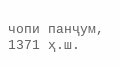чопи панҷум, 1371 ҳ.ш.